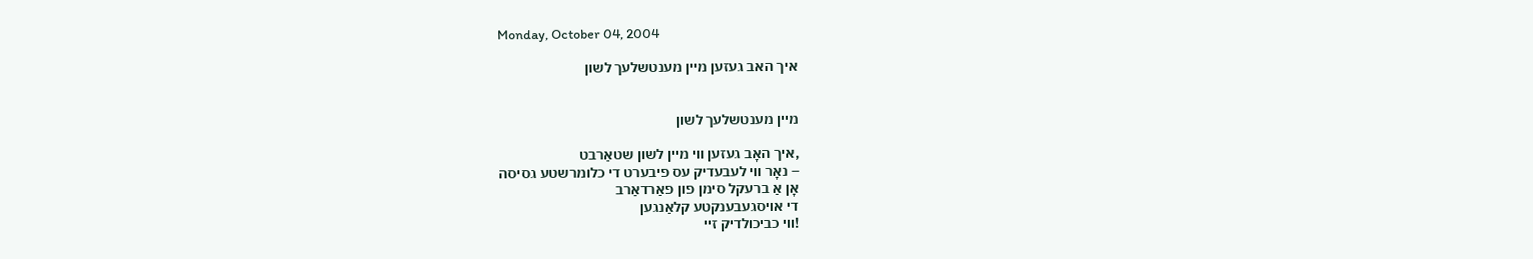Monday, October 04, 2004

איך האב געזען מיין מענטשלעך לשון


מיין מענטשלעך לשון

,איך האָב געזען ווי מײן לשון שטאַרבט
– נאָר ווי לעבעדיק עס פיבערט די כלומרשטע גסיסה
אָן אַ ברעקל סימן פון פאַרדאַרב
די אויסגעבענקטע קלאַנגען
!ווי כביכולדיק זיי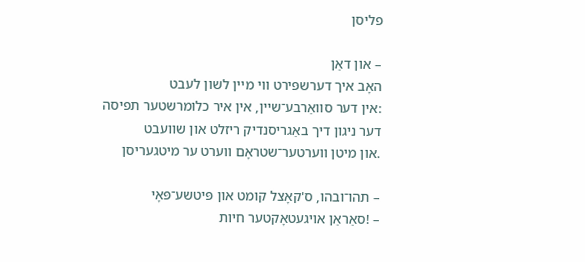פליסן

– און דאַן
האָב איך דערשפּירט ווי מײן לשון לעבט
:אין דער סוואַרבע־שיין, אין איר כלומרשטער תפיסה
דער ניגון דיך באַגריסנדיק ריזלט און שוועבט
.און מיטן ווערטער־שטראָם ווערט ער מיטגעריסן

– תהו־ובהו, ס'קאָצל קומט און פּיטשע־פּאָי
– !סאַראַן אויגעטאָקטער חיות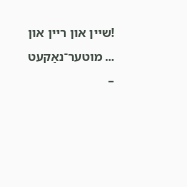!שיין און ריין און ... מוטער־נאַקעט
–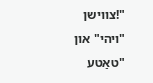"!צווישן "ויהי" און "טאַטע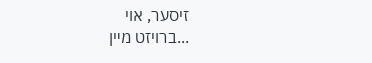זיסער, אוי
...ברויזט מײן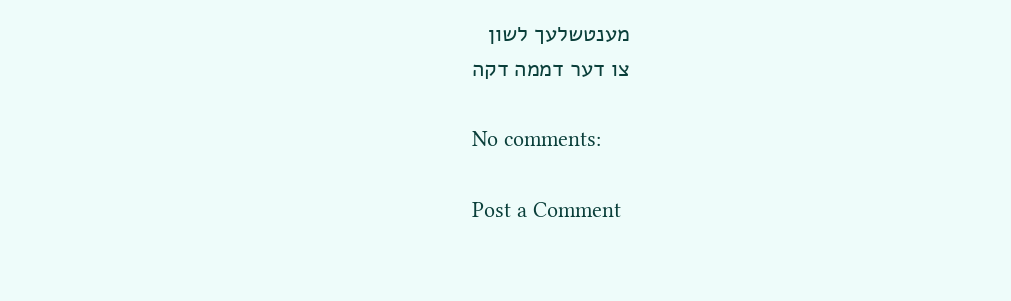מענטשלעך לשון
צו דער דממה דקה

No comments:

Post a Comment